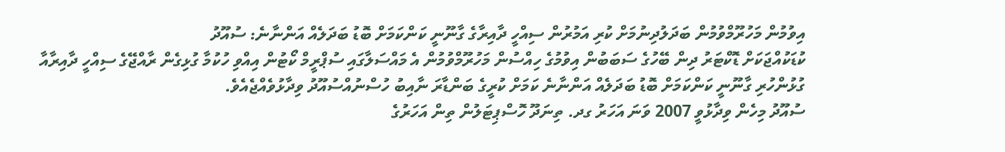އިވުމުން މަހުރޫމްވުމުން ބަދަލުދިނުމަށް ކުރި އަމުރުން ސިއްހީ ދާއިރާގެ ގާނޫނީ ކަންކަމަށް ބޮޑު ބަދަލެއް އަންނާނެ: ސުއޫދު
ކުޑަކުއްޖަކަށް ޑޮކްޓަރު ދިން ބޭހުގެ ސަބަބުން އިވުމުގެ ހިއްސުން މަހުރޫމްވުމުން އެ މައްސަލާގައި ސުޕްރީމް ކޯޓުން އިއްވި ހުކުމާ ގުޅިގެން ރާއްޖޭގެ ސިއްހީ ދާއިރާއާ ގުޅުންހުރި ގާނޫނީ ކަންކަމަށް ބޮޑު ބަދަލެއް އަންނާނެ ކަމަށް ކުރީގެ ބަންޑާރަ ނާއިބު ހުސްނުއްސުއޫދު ވިދާޅުވެއްޖެއެވެ.
ސުއޫދު މިހެން ވިދާޅުވީ 2007 ވަނަ އަހަރު ގދ. ތިނަދޫ ހޮސްޕިޓަލުން ތިން އަހަރުގެ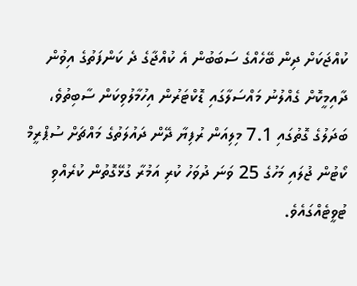ކުއްޖަކަށް ދިން ބޭހެއްގެ ސަބަބުން އެ ކުއްޖާގެ ދެ ކަންފަތުގެ އިވުން ދާއިމީކޮށް ގެއްލުނު މައްސަލާގައި ޑޮކްޓަރުން އިހުމާލުވިކަން ސާބިތުވެ، ބަދަލުގެ ގޮތުގައި 7.1 މިލިއަން ރުފިޔާ ދޭން ދައުލަތުގެ މައްޗަށް ސުޕްރީމް ކޯޓުން ޖުލައި މަހުގެ 25 ވަނަ ދުވަހު ކުރި އަމުރާ ގުޅޭގޮތުން ކުރެއްވި ޓުވީޓެއްގައެވެ.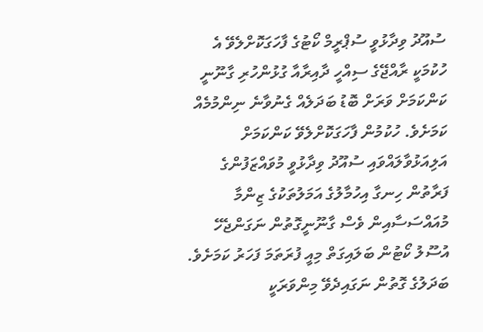ސުއޫދު ވިދާޅުވީ ސުޕްރީމް ކޯޓުގެ ފާހަގަކޮށްލެވޭ އެ ހުކުމަކީ ރާއްޖޭގެ ސިއްހީ ދާއިރާއާ ގުޅުންހުރި ގާނޫނީ ކަންކަމަށް ވަރަށް ބޮޑު ބަދަލެއް ގެނުވާނެ ނިންމުމެއް ކަމަށެވެ. ހުކުމުން ފާހަގަކޮށްލެވޭ ކަންކަމަށް އަލިއަޅުވާލައްވައި ސުއޫދު ވިދާޅުވީ މުވައްޒަފުންގެ ފަރާތުން ހިނގާ އިހުމާލުގެ އަމަލުތަކުގެ ޒިންމާ މުއައްސަސާއިން ވެސް ގާނޫނީގޮތުން ނަގަންޖެހޭ އުސޫލު ކޯޓުން ބަލައިގަތް މިއީ ފުރަތަމަ ފަހަރު ކަމަށެވެ.
ބަދަލުގެ ގޮތުން ނަގައިދެވޭ މިންވަރަކީ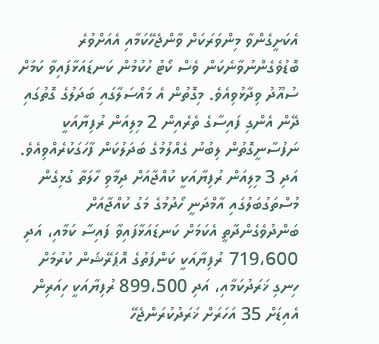އެކަށީގެންވާ މިންވަރަކަށް ވާންޖެހޭކަމާއި އެއަށްވުރެ ބޮޑުވެގެންނުވާނެކަން ވެސް ކޯޓު ހުކުމުން ކަނޑައަޅާފައިވާ ކަމަށް ސުއޫދު ވިދާޅުވިއެވެ. މިގޮތުން އެ މައްސަލާގައި ބަދަލުގެ ގޮތުގައި ދޭން އެންގި ފައިސާގެ ތެރެއިން 2 މިލިއަން ރުފިޔާއަކީ ނަފުސާނީގޮތުން ލިބުނު ގެއްލުމުގެ ބަދަލުކަން ފާހަގަކުރެއްވިއެވެ. އަދި 3 މިލިއަން ރުފިޔާއަކީ ކުއްޖާއަށް ދިމާވި ހާލަތާ ގުޅިގެން މުސްތަގުބަލުގައި އާމްދަނީ ހޯދުމުގެ މަގު ކުއްޖާއަށް ބަންދުވެގެންދާތީ އެކަމަށް ކަނޑައަޅާފައިވާ ފައިސާ ކަމާއި، އަދި 719،600 ރުފިޔާއަކީ ކަންފަތުގެ އޮޕަރޭޝަން ކުރުމަށް ހިނގި ޚަރަދުކަމާއި، އަދި 899،500 ރުފިޔާއަކީ ހިއަރިން އެއިޑަށް 35 އަހަރަށް ޚަރަދުކުރަންޖެހޭ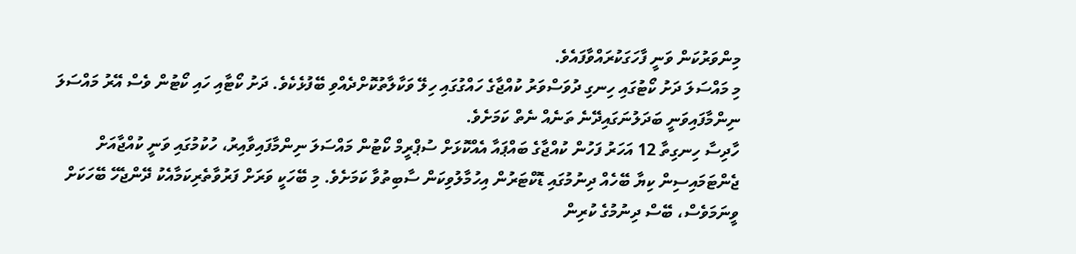މިންވަރުކަން ވަނީ ފާހަގަކުރައްވާފައެވެ.
މި މައްސަލަ ދަށު ކޯޓުގައި ހިނގި ދުވަސްވަރު ކުއްޖާގެ ހައްގުގައި ހިލޭ ވަކާލާތުކޮށްދެއްވި ބޭފުޅެކެވެ. ދަށު ކޯޓާއި ހައި ކޯޓުން ވެސް އޭރު މައްސަލަ ނިންމާފައިވަނީ ބަދަލުނަގައިދޭނެ ތަނެއް ނެތް ކަމަށެވެ.
ހާދިސާ ހިނގިތާ 12 އަހަރު ފަހުން ކުއްޖާގެ ބައްޕައާ އެއްކޮޅަށް ސުޕްރީމް ކޯޓުން މައްސަލަ ނިންމާފައިވާއިރު، ހުކުމުގައި ވަނީ ކުއްޖާއަށް ޖެންޓަމައިސިން ކިޔާ ބޭހެއް ދިނުމުގައި ޑޮކްޓަރުން އިހުމާލުވިކަން ސާބިތުވާ ކަމަށެވެ. މި ބޭހަކީ ވަރަށް ފަރުވާތެރިކަމާއެކު ދޭންޖެހޭ ބޭހަކަށް ވީނަމަވެސް، ބޭސް ދިނުމުގެ ކުރިން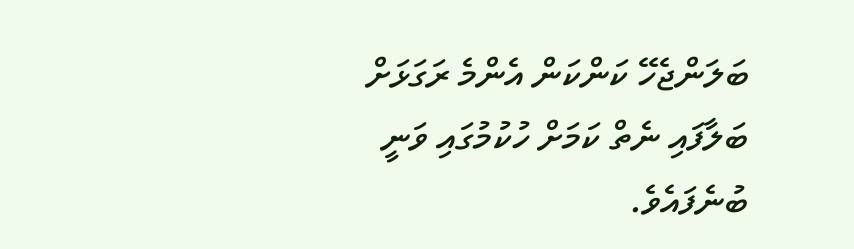ބަލަންޖެހޭ ކަންކަން އެންމެ ރަގަޅަށް ބަލާފައި ނެތް ކަމަށް ހުކުމުގައި ވަނީ ބުނެފައެވެ.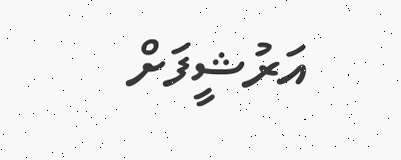އަރުޝީފަށް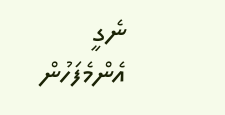ނެގީ
އެންމެފަހުން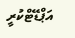އަޕްޑޭޓްކުރީ